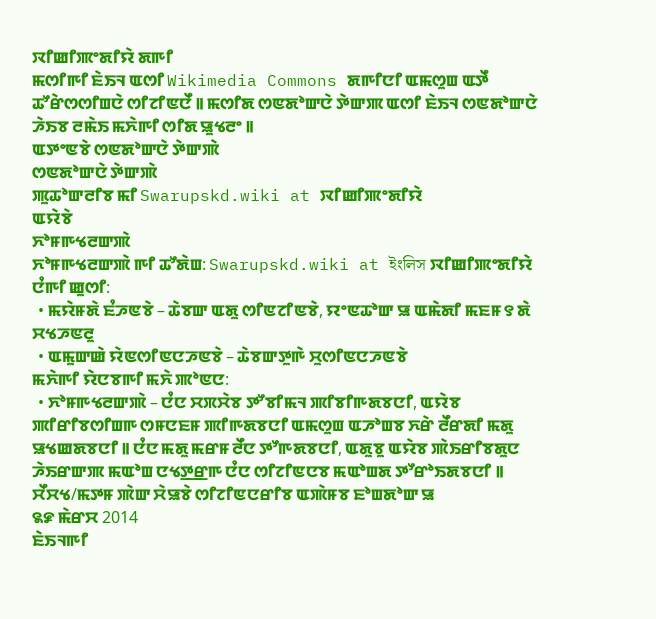ꯋꯤꯀꯤꯄꯦꯗꯤꯌꯥ ꯗꯒꯤ
ꯃꯁꯤꯒꯤ ꯐꯥꯏꯜ ꯑꯁꯤ Wikimedia Commons ꯗꯒꯤꯅꯤ ꯑꯃꯁꯨꯡ ꯑꯇꯩ ꯊꯧꯔꯥꯁꯁꯤꯡꯅꯥ ꯁꯤꯖꯤꯟꯅꯩ ꯫ ꯃꯁꯤꯗ ꯁꯟꯗꯣꯛꯅꯥ ꯇꯥꯛꯄ ꯑꯁꯤ ꯐꯥꯏꯜ ꯁꯟꯗꯣꯛꯅꯥ ꯍꯥꯏꯕ ꯂꯃꯥꯏ ꯃꯈꯥꯒꯤ ꯁꯤꯗ ꯎꯨꯠꯂꯦ ꯫
ꯑꯇꯦꯟꯕꯥ ꯁꯟꯗꯣꯛꯅꯥ ꯇꯥꯛꯄꯥ
ꯁꯟꯗꯣꯛꯅꯥ ꯇꯥꯛꯄꯥ
ꯄꯨꯊꯣꯛꯂꯤꯕ ꯃꯤ Swarupskd.wiki at ꯋꯤꯀꯤꯄꯦꯗꯤꯌꯥ
ꯑꯌꯥꯕꯥ
ꯈꯣꯝꯒꯠꯂꯛꯄꯥ
ꯈꯣꯝꯒꯠꯂꯛꯄꯥ ꯒꯤ ꯊꯧꯗꯥꯡ: Swarupskd.wiki at ইংলিস ꯋꯤꯀꯤꯄꯦꯗꯤꯌꯥ
ꯅꯪꯒꯤ ꯀꯨꯁꯤ:
  • ꯃꯌꯥꯝꯗꯥ ꯐꯪꯍꯟꯕꯥ – ꯊꯥꯕꯛ ꯑꯗꯨ ꯁꯤꯟꯖꯤꯟꯕꯥ, ꯌꯦꯟꯊꯣꯛ ꯎ ꯑꯃꯥꯗꯤ ꯃꯐꯝ ꯱ ꯗꯥ ꯆꯠꯍꯟꯂꯨ
  • ꯑꯃꯨꯛꯀꯥ ꯌꯥꯟꯁꯤꯟꯅꯍꯟꯕꯥ – ꯊꯥꯕꯛꯇꯨꯒꯥ ꯆꯨꯁꯤꯟꯅꯍꯟꯕꯥ
ꯃꯈꯥꯒꯤ ꯌꯥꯅꯕꯒꯤ ꯃꯈꯥ ꯄꯣꯟꯅ:
  • ꯈꯣꯝꯒꯠꯂꯛꯄꯥ – ꯅꯪꯅ ꯆꯞꯆꯥꯕ ꯇꯧꯕꯤꯃꯜ ꯄꯤꯕꯤꯒꯗꯕꯅꯤ, ꯑꯌꯥꯕ ꯄꯤꯔꯤꯕꯁꯤꯡꯒ ꯁꯝꯅꯐꯝ ꯄꯤꯒꯗꯕꯅꯤ ꯑꯃꯁꯨꯡ ꯑꯍꯣꯡꯕ ꯈꯔꯥ ꯂꯩꯔꯗꯤ ꯃꯗꯨ ꯎꯠꯀꯗꯕꯅꯤ ꯫ ꯅꯪꯅ ꯃꯗꯨ ꯃꯔꯝ ꯂꯩꯅ ꯇꯧꯒꯗꯕꯅꯤ, ꯑꯗꯨꯕꯨ ꯑꯌꯥꯕ ꯄꯥꯏꯔꯤꯕꯗꯨꯅ ꯍꯥꯏꯔꯛꯄ ꯃꯑꯣꯡ ꯅꯠꯇ꯭ꯔꯒ ꯅꯪꯅ ꯁꯤꯖꯤꯟꯅꯕ ꯃꯑꯣꯡꯗ ꯇꯧꯔꯣꯏꯗꯕꯅꯤ ꯫
ꯆꯩꯆꯠ/ꯃꯇꯝ ꯄꯥꯛ ꯆꯥꯎꯕꯥ ꯁꯤꯖꯤꯟꯅꯔꯤꯕ ꯑꯄꯥꯝꯕ ꯐꯣꯡꯗꯣꯛ ꯎ
꯲꯹ ꯃꯥꯔꯆ 2014
ꯐꯥꯏꯜꯒꯤ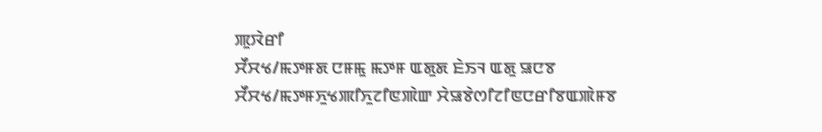ꯄꯨꯋꯥꯔꯤ
ꯆꯩꯆꯠ/ꯃꯇꯝꯗ ꯅꯝꯃꯨ ꯃꯇꯝ ꯑꯗꯨꯗ ꯐꯥꯏꯜ ꯑꯗꯨ ꯎꯅꯕ
ꯆꯩꯆꯠ/ꯃꯇꯝꯈꯨꯠꯄꯤꯈꯨꯖꯤꯟꯄꯥꯛ ꯆꯥꯎꯕꯥꯁꯤꯖꯤꯟꯅꯔꯤꯕꯑꯄꯥꯝꯕ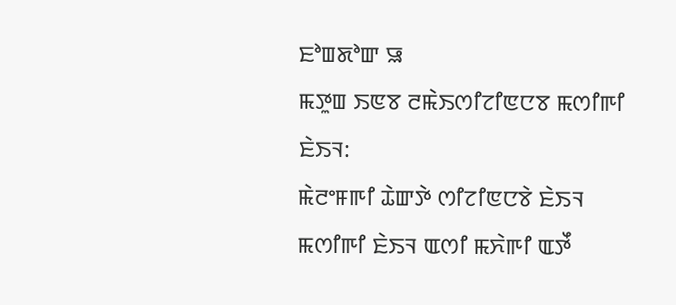ꯐꯣꯡꯗꯣꯛ ꯎ
ꯃꯇꯨꯡ ꯏꯟꯕ ꯂꯃꯥꯏꯁꯤꯖꯤꯟꯅꯕ ꯃꯁꯤꯒꯤ ꯐꯥꯏꯜ:
ꯃꯥꯂꯦꯝꯒꯤ ꯊꯥꯛꯇꯥ ꯁꯤꯖꯤꯟꯅꯕꯥ ꯐꯥꯏꯜ
ꯃꯁꯤꯒꯤ ꯐꯥꯏꯜ ꯑꯁꯤ ꯃꯈꯥꯒꯤ ꯑꯇꯩ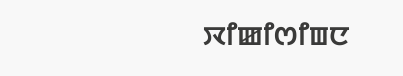ꯋꯤꯀꯤꯁꯤꯡꯅ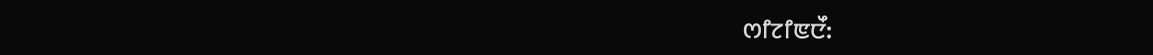ꯁꯤꯖꯤꯟꯅꯩ: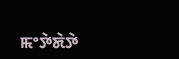ꯃꯦꯇꯥꯗꯥꯇꯥ